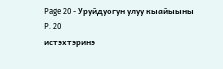Page 20 - Уруйдуогун улуу кыайыыны
P. 20
истэхтэринэ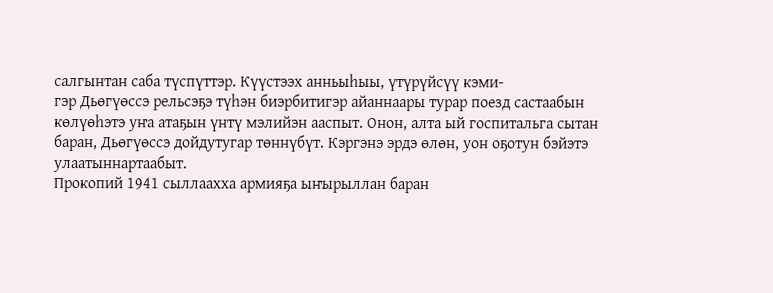салгынтан саба түспүттэр. Күүстээх анньыһыы, үтүрүйсүү кэми-
гэр Дьөгүөссэ рельсэҕэ түһэн биэрбитигэр айаннаары турар поезд састаабын
көлүөһэтэ уҥа атаҕын үнтү мэлийэн ааспыт. Онон, алта ый госпитальга сытан
баран, Дьөгүөссэ дойдутугар төннүбүт. Кэргэнэ эрдэ өлөн, уон оҕотун бэйэтэ
улаатыннартаабыт.
Прокопий 1941 сыллаахха армияҕа ыҥырыллан баран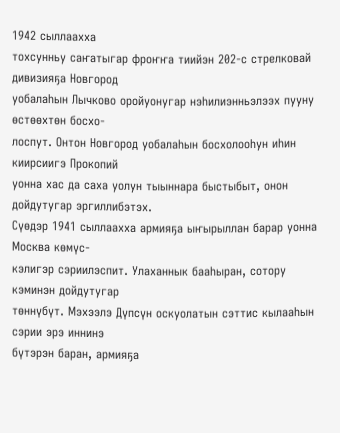1942 сыллаахха
тохсунньу саҥатыгар фроҥҥа тиийэн 202-с стрелковай дивизияҕа Новгород
уобалаһын Лычково оройуонугар нэһилиэнньэлээх пууну өстөөхтөн босхо-
лоспут. Онтон Новгород уобалаһын босхолооһун иһин киирсиигэ Прокопий
уонна хас да саха уолун тыыннара быстыбыт, онон дойдутугар эргиллибэтэх.
Сүөдэр 1941 сыллаахха армияҕа ыҥырыллан барар уонна Москва көмүс-
кэлигэр сэриилэспит. Улаханнык бааһыран, сотору кэминэн дойдутугар
төннүбүт. Мэхээлэ Дүпсүн оскуолатын сэттис кылааһын сэрии эрэ иннинэ
бүтэрэн баран, армияҕа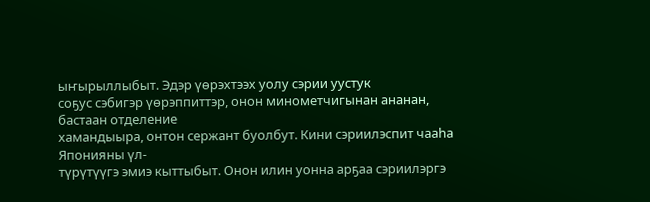ыҥырыллыбыт. Эдэр үөрэхтээх уолу сэрии уустук
соҕус сэбигэр үөрэппиттэр, онон минометчигынан ананан, бастаан отделение
хамандыыра, онтон сержант буолбут. Кини сэриилэспит чааһа Японияны үл-
түрүтүүгэ эмиэ кыттыбыт. Онон илин уонна арҕаа сэриилэргэ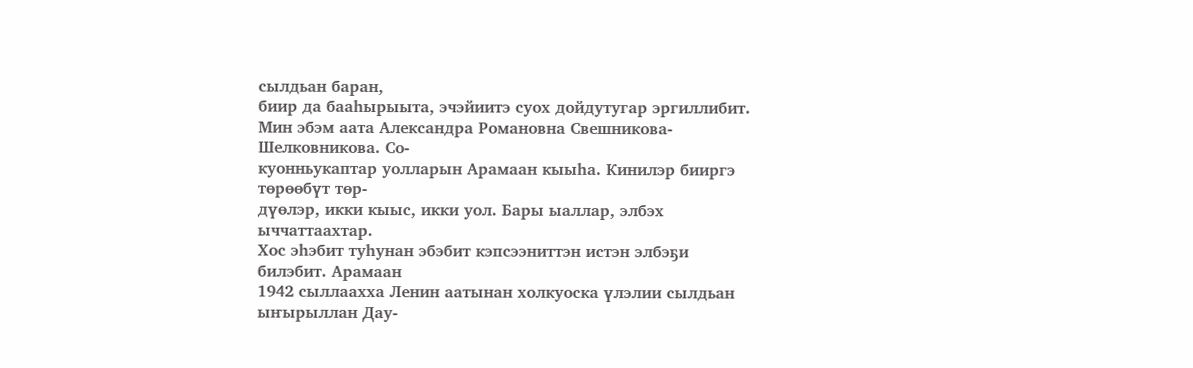сылдьан баран,
биир да бааһырыыта, эчэйиитэ суох дойдутугар эргиллибит.
Мин эбэм аата Александра Романовна Свешникова-Шелковникова. Со-
куонньукаптар уолларын Арамаан кыыһа. Кинилэр бииргэ төрөөбүт төр-
дүөлэр, икки кыыс, икки уол. Бары ыаллар, элбэх ыччаттаахтар.
Хос эһэбит туһунан эбэбит кэпсээниттэн истэн элбэҕи билэбит. Арамаан
1942 сыллаахха Ленин аатынан холкуоска үлэлии сылдьан ыҥырыллан Дау-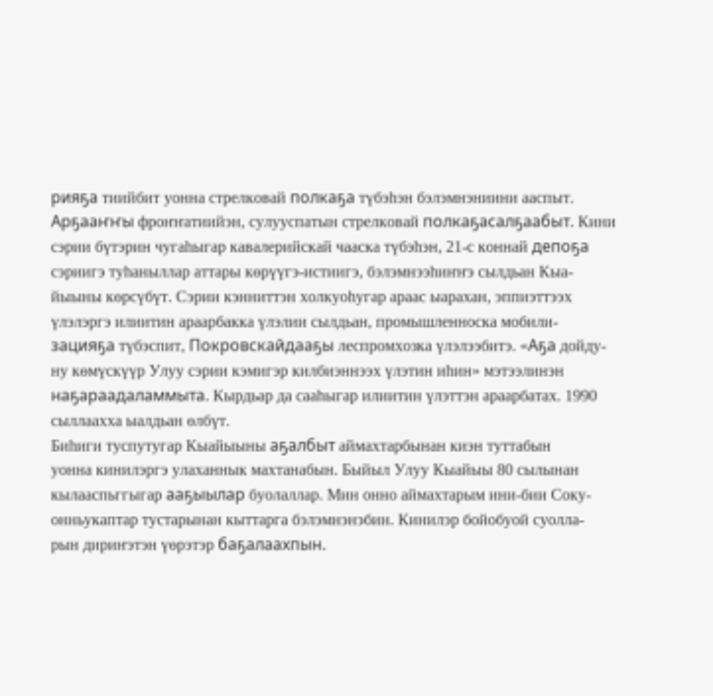рияҕа тиийбит уонна стрелковай полкаҕа түбэһэн бэлэмнэниини ааспыт.
Арҕааҥҥы фроҥҥатиийэн, сулууспатын стрелковай полкаҕасалҕаабыт. Кини
сэрии бүтэрин чугаһыгар кавалерийскай чааска түбэһэн, 21-с коннай депоҕа
сэриигэ туһаныллар аттары көрүүгэ-истиигэ, бэлэмнээһиҥҥэ сылдьан Кыа-
йыыны көрсүбүт. Сэрии кэнниттэн холкуоһугар араас ыарахан, эппиэттээх
үлэлэргэ илиитин араарбакка үлэлии сылдьан, промышленноска мобили-
зацияҕа түбэспит, Покровскайдааҕы леспромхозка үлэлээбитэ. «Аҕа дойду-
ну көмүскүүр Улуу сэрии кэмигэр килбиэннээх үлэтин иһин» мэтээлинэн
наҕараадаламмыта. Кырдьар да сааһыгар илиитин үлэттэн араарбатах. 1990
сыллаахха ыалдьан өлбүт.
Биһиги туспутугар Кыайыыны аҕалбыт аймахтарбынан киэн туттабын
уонна кинилэргэ улаханнык махтанабын. Быйыл Улуу Кыайыы 80 сылынан
кылааспьггыгар ааҕыылар буолаллар. Мин онно аймахтарым ини-бии Соку-
онньукаптар тустарынан кыттарга бэлэмнэнэбин. Кинилэр бойобуой суолла-
рын дириҥэтэн үөрэтэр баҕалаахпын.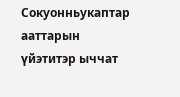Сокуонньукаптар ааттарын үйэтитэр ыччат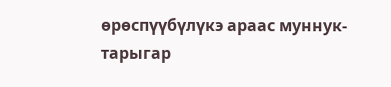өрөспүүбүлүкэ араас муннук-
тарыгар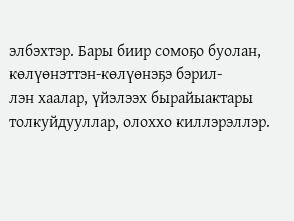элбэхтэр. Бары биир сомоҕо буолан, көлүөнэттэн-көлүөнэҕэ бэрил-
лэн хаалар, үйэлээх бырайыактары толкуйдууллар, олоххо киллэрэллэр.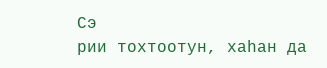Сэ
рии тохтоотун, хаһан да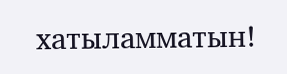хатыламматын!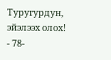Туругурдун, эйэлээх олох!
- 78-